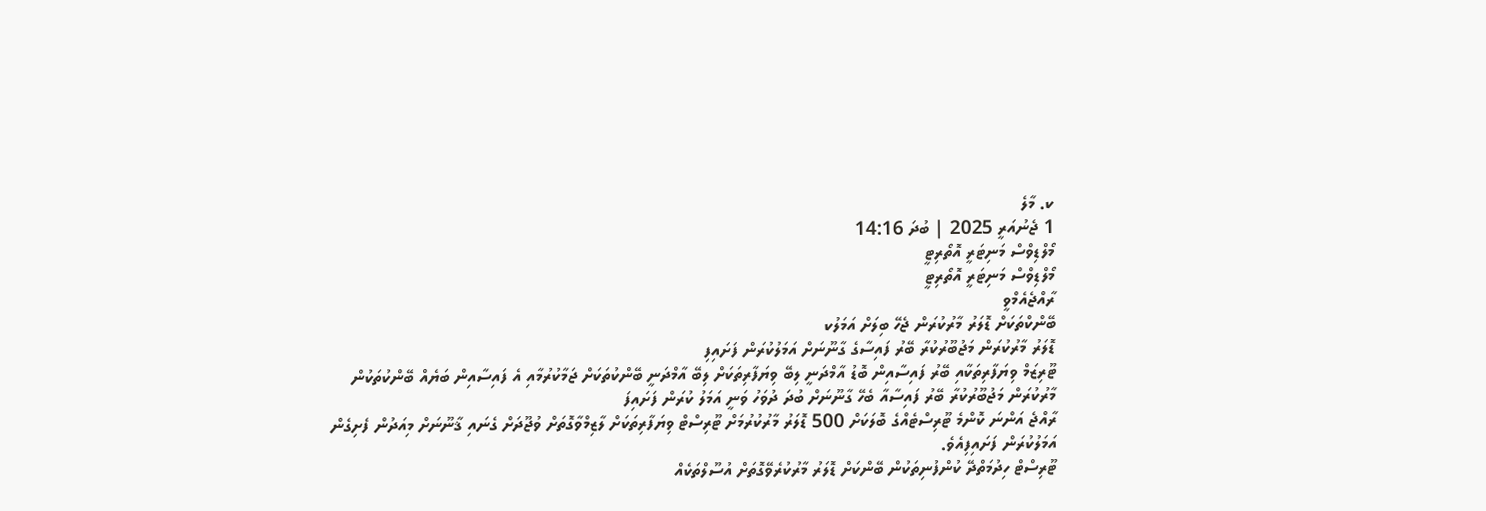ކ. މާލެ
1 ޖެނުއަރީ 2025 | ބުދަ 14:16
މޯލްޑިވްސް މަނިޓަރީ އޮތޯރިޓީ
މޯލްޑިވްސް މަނިޓަރީ އޮތޯރިޓީ
ރާއްޖެއެމްވީ
ބޭންކްތަކަށް ޑޮލަރު މާރުކުރަން ޖެހޭ ބިލަށް އަމަލުކ
ޑޮލަރު މާރުކުރަން މަޖުބޫރުކުރާ ބޭރު ފައިސާގެ ގާނޫނަށް އަމަލުކުރަން ފަށައިފި
ޓޫރިޒަމް ވިޔަފާރިތަކާއި ބޭރު ފައިސާއިން ބޮޑު އާމްދަނީ ލިބޭ ވިޔަފާރިތަކަށް ލިބޭ އާމްދަނީ ބޭންކުތަކަށް ޖަމާކުރުމާއި އެ ފައިސާއިން ބަޔެއް ބޭންކުތަކުން މާރުކުރަން މަޖުބޫރުކުރާ ބޭރު ފައިސާއާ ބެހޭ ގާނޫނަށް ބުދަ ދުވަހު ވަނީ އަމަލު ކުރަން ފަށައިފަ
ރާއްޖެ އަންނަ ކޮންމެ ޓޫރިސްޓެއްގެ ބޮލަކަށް 500 ޑޮލަރު މާރުކުރުމަށް ޓޫރިސްޓް ވިޔަފާރިތަކަށް ލާޒިމްވާގޮތަށް ވުޖޫދަށް ގެނައި ޤާނޫނަށް މިއަދުން ފެށިގެން އަމަލުކުރަން ފަށައިފިއެވެ.
ޓޫރިސްޓް ހިދުމަތްދޭ ކުންފުނިތަކުން ބޭންކަށް ޑޮލަރު މާރުކުރެވޭގޮތަށް އުސޫލްތަކެއް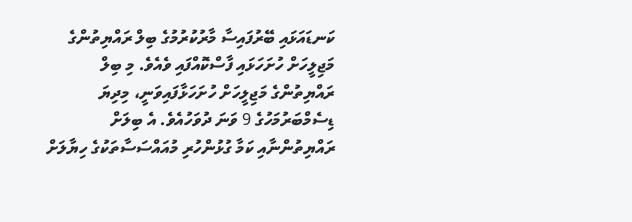ކަނޑައަޅައި ބޭރުފައިސާ މާރުކުރުމުގެ ބިލް ރައްޔިތުންގެ މަޖިލީހަށް ހުށަހަޅައި ފާސްކޮއްފައި ވެއެވެ. މި ބިލް ރައްޔިތުންގެ މަޖިލީހަށް ހުށަހަޅާފައިވަނީ، މިދިޔަ ޑިސެމްބަރުމަހުގެ 9 ވަނަ ދުވަހުއެވެ. އެ ބިލަށް ރައްޔިތުންނާއި ކަމާ ގުޅުންހުރި މުއައްސަސާތަކުގެ ހިޔާލަށް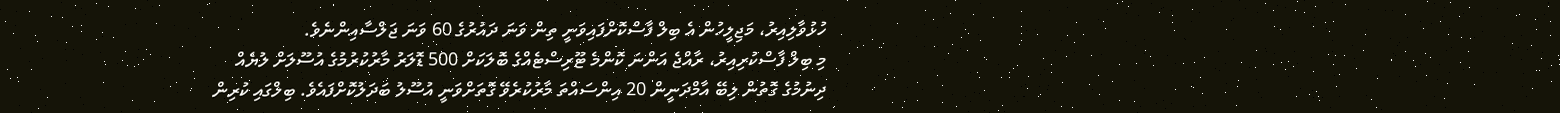ހުޅުވާލިއިރު، މަޖިލީހުން އެ ބިލް ފާސްކޮށްފައިވަނީ ތިން ވަނަ ދައުރުގެ 60 ވަނަ ޖަލްސާއިންނެވެ.
މި ބިލް ފާސްކުރިއިރު، ރާއްޖެ އަންނަ ކޮންމެ ޓޫރިސްޓެއްގެ ބޮލަކަށް 500 ޑޮލަރު މާރުކުރުމުގެ އުސޫލަށް ލުޔެއް ދިނުމުގެ ގޮތުން ލިބޭ އާމްދަނީން 20 އިންސައްތަ މާރުކުރެވޭ ގޮތަށްވަނީ އުސޫލު ބަދަލުކޮށްފައެވެ. ބިލްގައި ކުރިން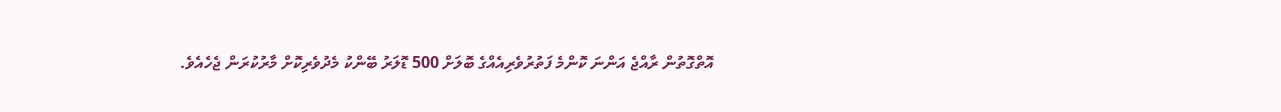އޮތްގޮތުން ރާއްޖެ އަންނަ ކޮންމެ ފަތުރުވެރިއެއްގެ ބޮލަށް 500 ޑޮލަރު ބޭންކު މެދުވެރިކޮށް މާރުކުރަން ޖެހެއެވެ.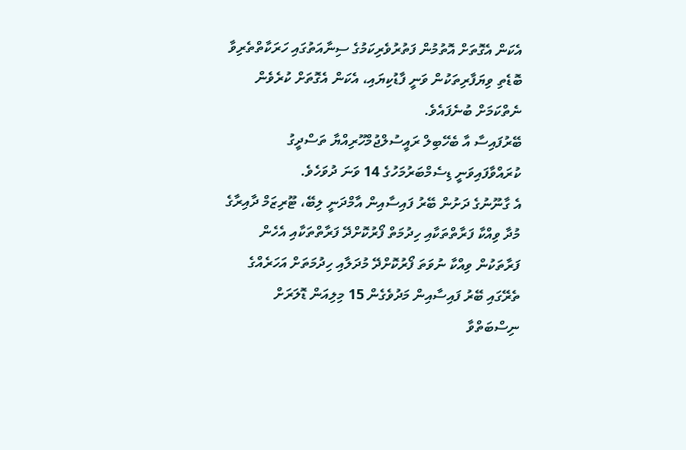އެކަން އެގޮތަށް އޮތުމުން ފަތުރުވެރިކަމުގެ ސިނާއަތުގައި ހަރަކާތްތެރިވާ ބޮޑެތި ވިޔަފާރިތަކުން ވަނީ ފާޑުކިޔައި، އެކަން އެގޮތަށް ކުރެވެން ނެތްކަމަށް ބުނެފައެވެ.
ބޭރުފައިސާ އާ ބެހޭބިލް ރައީސުލްޖުމްހޫރިއްޔާ ތަސްދީގު ކުރައްވާފައިވަނީ ޑިސެމްބަރުމަހުގެ 14 ވަނަ ދުވަހެވެ.
އެ ގާނޫނުގެ ދަށުން ބޭރު ފައިސާއިން އާމްދަނީ ލިބޭ، ޓޫރިޒަމް ދާއިރާގެ މުދާ ވިއްކާ ފަރާތްތަކާއި ހިދުމަތް ފޯރުކޮށްދޭ ފަރާތްތަކާއި އެހެން ފަރާތަކުން ވިއްކާ ނުވަތަ ފޯރުކޮށްދޭ މުދަލާއި ހިދުމަތަށް އަހަރެއްގެ ތެރޭގައި ބޭރު ފައިސާއިން މަދުވެގެން 15 މިލިއަން ޑޮލަރަށް ނިސްބަތްވާ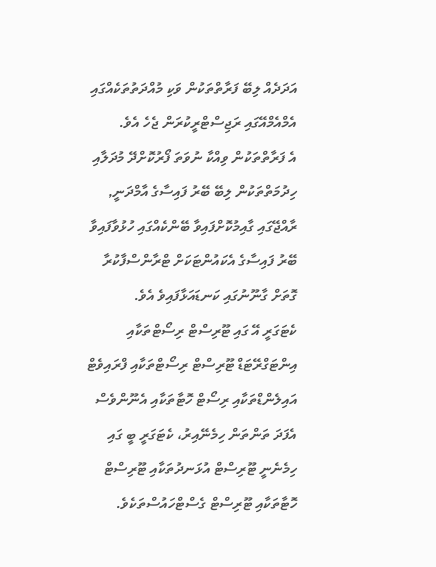އަދަދެއް ލިބޭ ފަރާތްތަކުން ވަކި މުއްދަތުތަކެއްގައި އެމްއެމްއޭގައި ރަޖިސްޓްރީކުރަން ޖެހެ އެވެ.
އެ ފަރާތްތަކުން ވިއްކާ ނުވަތަ ފޯރުކޮށްދޭ މުދަލާއި ހިދުމަތްތަކުން ލިބޭ ބޭރު ފައިސާގެ އާމްދަނީ, ރާއްޖޭގައި ގާއިމުކޮށްފައިވާ ބޭންކެއްގައި ހުޅުވާފައިވާ ބޭރު ފައިސާގެ އެކައުންޓަކަށް ޓްރާންސްފާކުރާ ގޮތަށް ގާނޫނުގައި ކަނޑައަޅާފައިވެ އެވެ.
ކެޓަގަރީ އޭ ގައި ޓޫރިސްޓް ރިސޯޓްތަކާއި އިންޓަގްރޭޓަޑް ޓޫރިސްޓް ރިސޯޓްތަކާއި ފްރައިވެޓް އައިލެންޑްތަކާއި ރިސޯޓް ހޮޓާތަކާއި އެނޫންވެސް އެފަދަ ތަންތަން ހިމެނޭއިރު، ކެޓަގަރީ ބީ ގައި ހިމެނެނީ ޓޫރިސްޓް އުޅަނދުތަކާއި ޓޫރިސްޓް ހޮޓާތަކާއި ޓޫރިސްޓް ގެސްޓްހައުސްތަކެވެ.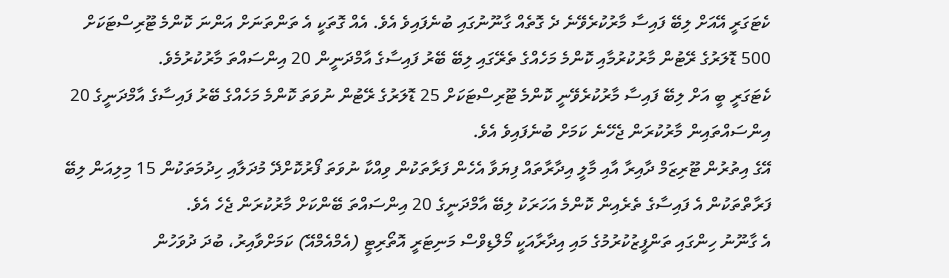ކެޓަގަރީ އޭއަށް ލިބޭ ފައިސާ މާރުކުރެވޭނެ ދެ ގޮތެއް ގާނޫނުގައި ބުނެފައިވެ އެވެ. އެއް ގޮތަކީ އެ ތަންތަނަށް އަންނަ ކޮންމެ ޓޫރިސްޓަކަށް 500 ޑޮލަރުގެ ރޭޓުން މާރުކުރުމާއި ކޮންމެ މަހެއްގެ ތެރޭގައި ލިބޭ ބޭރު ފައިސާގެ އާމްދަނީން 20 އިންސައްތަ މާރުކުރުމެވެ.
ކެޓަގަރީ ބީ އަށް ލިބޭ ފައިސާ މާރުކުރެވޭނީ ކޮންމެ ޓޫރިސްޓަކަށް 25 ޑޮލަރުގެ ރޭޓުން ނުވަތަ ކޮންމެ މަހެއްގެ ބޭރު ފައިސާގެ އާމްދަނީގެ 20 އިންސައްތައިން މާރުކުރަން ޖެހޭނެ ކަމަށް ބުނެފައިވެ އެވެ.
އޭގެ އިތުރުން ޓޫރިޒަމް ދާއިރާ އާއި މާލީ އިދާރާތައް ފިޔަވާ އެހެން ފަރާތަކުން ވިއްކާ ނުވަތަ ފޯރުކޮށްދޭ މުދަލާއި ހިދުމަތަކުން 15 މިލިއަން ލިބޭ ފަރާތްތަކުން އެ ފައިސާގެ ތެރެއިން ކޮންމެ އަހަރަކު ލިބޭ އާމްދަނީގެ 20 އިންސައްތަ ބޭންކަށް މާރުކުރަން ޖެހެ އެވެ.
އެ ގާނޫނު ހިންގައި ތަންފީޒުކުރުމުގެ މައި އިދާރާއަކީ މޯލްޑިވްސް މަނިޓަރީ އޮތޯރިޓީ (އެމްއެމްއޭ) ކަމަށްވާއިރު، ބުދަ ދުވަހުން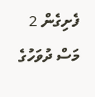ފެށިގެން 2 މަސް ދުވަހުގެ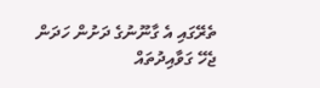ތެރޭގައި އެ ގާނޫނުގެ ދަށުން ހަދަން ޖެހޭ ގަވާއިދުތައް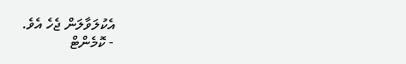އެކުލަވާލަން ޖެހެ އެވެ.
- ކޮމެންޓް